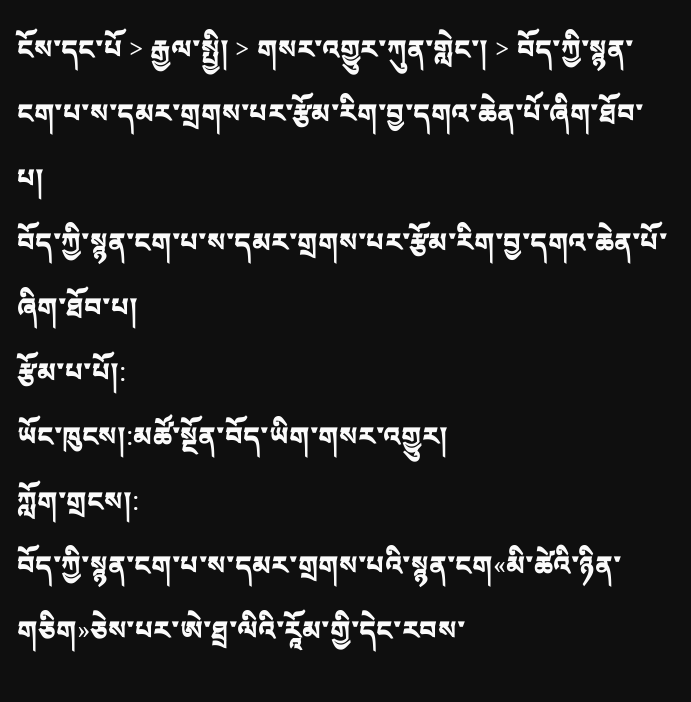ངོས་དང་པོ > རྒྱལ་སྤྱི། > གསར་འགྱུར་ཀུན་གླེང་། > བོད་ཀྱི་སྙན་ངག་པ་ས་དམར་གྲགས་པར་རྩོམ་རིག་བྱ་དགའ་ཆེན་པོ་ཞིག་ཐོབ་པ།
བོད་ཀྱི་སྙན་ངག་པ་ས་དམར་གྲགས་པར་རྩོམ་རིག་བྱ་དགའ་ཆེན་པོ་ཞིག་ཐོབ་པ།
རྩོམ་པ་པོ།:
ཡོང་ཁུངས།:མཚོ་སྔོན་བོད་ཡིག་གསར་འགྱུར།
ཀློག་གྲངས།:
བོད་ཀྱི་སྙན་ངག་པ་ས་དམར་གྲགས་པའི་སྙན་ངག«མི་ཚེའི་ཉིན་གཅིག»ཅེས་པར་ཨེ་ཐྲ་ལིའི་རཱོམ་གྱི་དེང་རབས་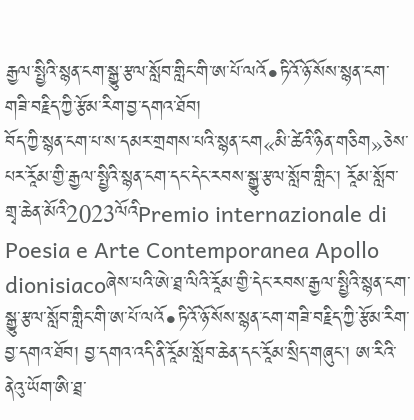རྒྱལ་སྤྱིའི་སྙན་ངག་སྒྱུ་རྩལ་སློབ་གླིང་གི་ཨ་པོ་ལའོ•ཏིའོ་ཉོ་སོས་སྙན་ངག་གཟི་བརྗིད་ཀྱི་རྩོམ་རིག་བྱ་དགའ་ཐོབ།
བོད་ཀྱི་སྙན་ངག་པ་ས་དམར་གྲགས་པའི་སྙན་ངག«མི་ཚེའི་ཉིན་གཅིག»ཅེས་པར་རཱོམ་གྱི་རྒྱལ་སྤྱིའི་སྙན་ངག་དང་དེང་རབས་སྒྱུ་རྩལ་སློབ་གླིང་། རཱོམ་སློབ་གྲྭ་ཆེན་མོའི2023ལོའིPremio internazionale di Poesia e Arte Contemporanea Apollo dionisiacoཞེས་པའི་ཨེ་ཐྲ་ལིའི་རཱོམ་གྱི་དེང་རབས་རྒྱལ་སྤྱིའི་སྙན་ངག་སྒྱུ་རྩལ་སློབ་གླིང་གི་ཨ་པོ་ལའོ•ཏིའོ་ཉོ་སོས་སྙན་ངག་གཟི་བརྗིད་ཀྱི་རྩོམ་རིག་བྱ་དགའ་ཐོབ། བྱ་དགའ་འདི་ནི་རཱོམ་སློབ་ཆེན་དང་རཱོམ་སྲིད་གཞུང་། ཨ་རིའི་ནེའུ་ཡོག་ཨི་ཐྲ་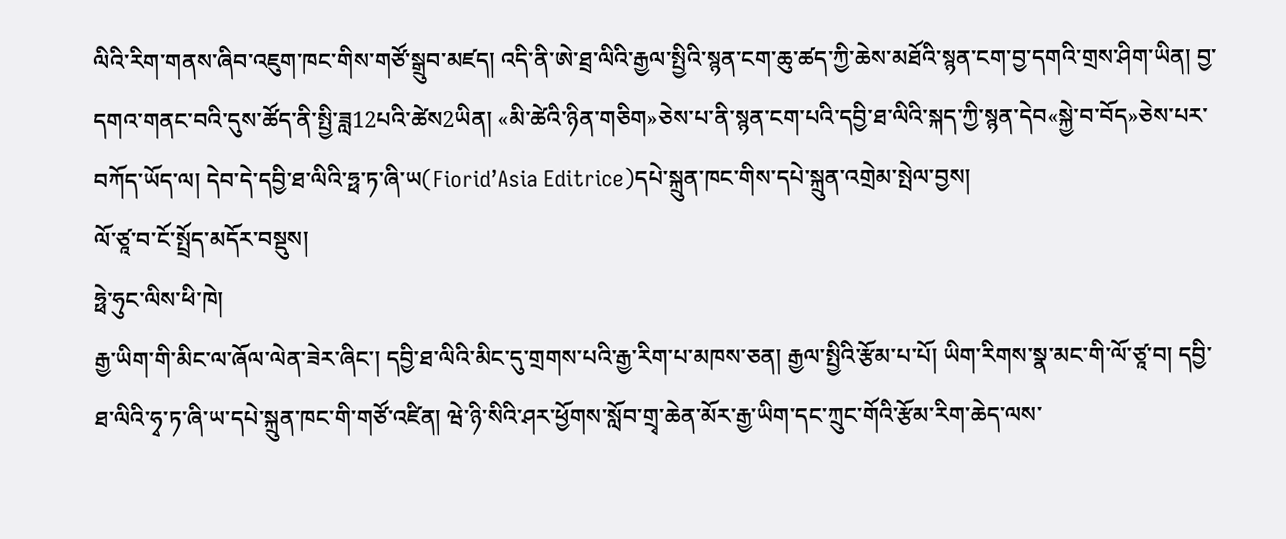ལིའི་རིག་གནས་ཞིབ་འཇུག་ཁང་གིས་གཙོ་སྒྲུབ་མཛད། འདི་ནི་ཨེ་ཐྲ་ལིའི་རྒྱལ་སྤྱིའི་སྙན་ངག་ཆུ་ཚད་ཀྱི་ཆེས་མཐོའི་སྙན་ངག་བྱ་དགའི་གྲས་ཤིག་ཡིན། བྱ་དགའ་གནང་བའི་དུས་ཚོད་ནི་སྤྱི་ཟླ12པའི་ཚེས2ཡིན། «མི་ཚེའི་ཉིན་གཅིག»ཅེས་པ་ནི་སྙན་ངག་པའི་དབྱི་ཐ་ལིའི་སྐད་ཀྱི་སྙན་དེབ«སྐྱེ་བ་བོད»ཅེས་པར་བཀོད་ཡོད་ལ། དེབ་དེ་དབྱི་ཐ་ལིའི་ཧྥ་ཏ་ཞི་ཡ(Fiorid’Asia Editrice)དཔེ་སྐྲུན་ཁང་གིས་དཔེ་སྐྲུན་འགྲེམ་སྤེལ་བྱས།
ལོ་ཙཱ་བ་ངོ་སྤྲོད་མདོར་བསྡུས།
ཧྥེ་ཧུང་ལིས་ཕི་ཁེ།
རྒྱ་ཡིག་གི་མིང་ལ་ཞོལ་ལེན་ཟེར་ཞིང་། དབྱི་ཐ་ལིའི་མིང་དུ་གྲགས་པའི་རྒྱ་རིག་པ་མཁས་ཅན། རྒྱལ་སྤྱིའི་རྩོམ་པ་པོ། ཡིག་རིགས་སྣ་མང་གི་ལོ་ཙཱ་བ། དབྱི་ཐ་ལིའི་ཧྭ་ཏ་ཞི་ཡ་དཔེ་སྐྲུན་ཁང་གི་གཙོ་འཛིན། ཝེ་ཉི་སིའི་ཤར་ཕྱོགས་སློབ་གྲྭ་ཆེན་མོར་རྒྱ་ཡིག་དང་ཀྲུང་གོའི་རྩོམ་རིག་ཆེད་ལས་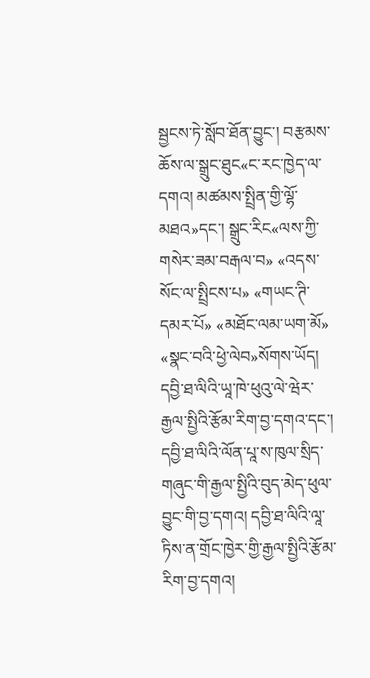སྦྱངས་ཏེ་སློབ་ཐོན་བྱུང་། བརྩམས་ཆོས་ལ་སྒྲུང་ཐུང«ང་རང་ཁྱེད་ལ་དགའ། མཚམས་སྤྲིན་གྱི་ལྷོ་མཐའ»དང་། སྒྲུང་རིང«ལས་ཀྱི་གསེར་ཟམ་བརྒལ་བ» «འདས་སོང་ལ་སྤྲིངས་པ» «གཡང་ཊི་དམར་པོ» «མཐོང་ལམ་ཡག་མོ» «སྣང་བའི་ཕྱེ་ལེབ»སོགས་ཡོད། དབྱི་ཐ་ལིའི་ཡཱ་ཁེ་ཕུའུ་ལེ་ཝེར་རྒྱལ་སྤྱིའི་རྩོམ་རིག་བྱ་དགའ་དང་། དབྱི་ཐ་ལིའི་ལོན་པཱ་ས་ཁུལ་སྲིད་གཞུང་གི་རྒྱལ་སྤྱིའི་བུད་མེད་ཕུལ་བྱུང་གི་བྱ་དགའ། དབྱི་ཐ་ལིའི་ལཱ་ཏིས་ན་གྲོང་ཁྱེར་གྱི་རྒྱལ་སྤྱིའི་རྩོམ་རིག་བྱ་དགའ།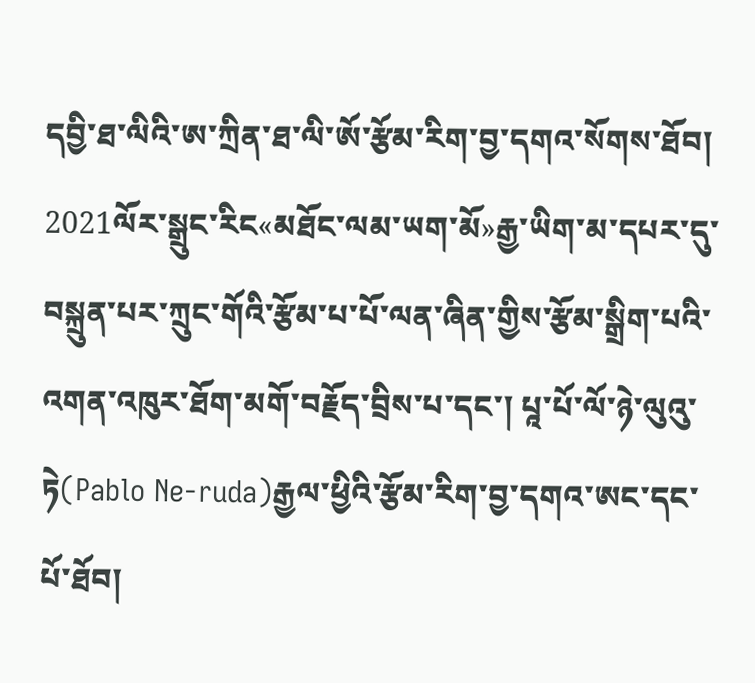དབྱི་ཐ་ལིའི་ཨ་ཀྲིན་ཐ་ལི་ཨོ་རྩོམ་རིག་བྱ་དགའ་སོགས་ཐོབ། 2021ལོར་སྒྲུང་རིང«མཐོང་ལམ་ཡག་མོ»རྒྱ་ཡིག་མ་དཔར་དུ་བསྐྲུན་པར་ཀྲུང་གོའི་རྩོམ་པ་པོ་ལན་ཞིན་གྱིས་རྩོམ་སྒྲིག་པའི་འགན་འཁུར་ཐོག་མགོ་བརྗོད་བྲིས་པ་དང་། པཱ་པོ་ལོ་ཉེ་ལུའུ་ཏེ(Pablo Ne-ruda)རྒྱལ་ཕྱིའི་རྩོམ་རིག་བྱ་དགའ་ཨང་དང་པོ་ཐོབ།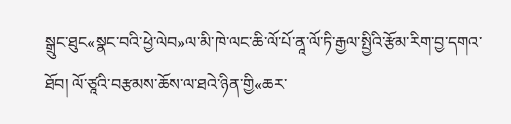སྒྲུང་ཐུང«སྣང་བའི་ཕྱེ་ལེབ»ལ་མི་ཁེ་ལང་ཆི་ལོ་པོ་ནཱ་ལོ་ཏི་རྒྱལ་སྤྱིའི་རྩོམ་རིག་བྱ་དགའ་ཐོབ། ལོ་ཙཱའི་བརྩམས་ཆོས་ལ་ཐའེ་ཉིན་གྱི«ཆར་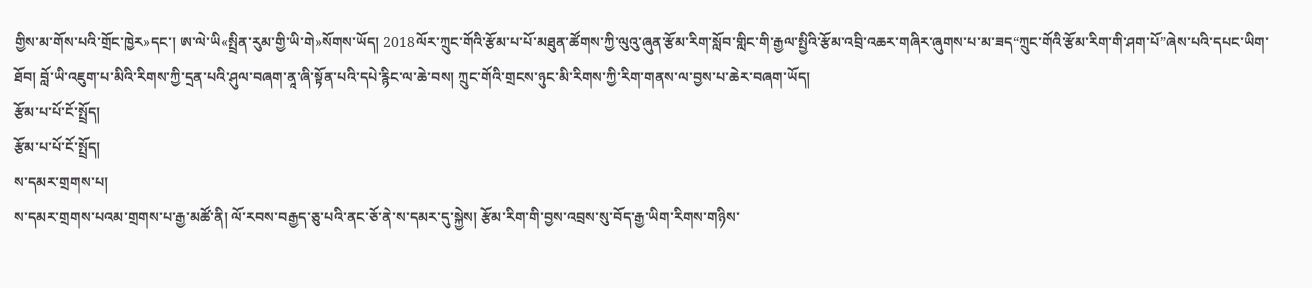གྱིས་མ་གོས་པའི་གྲོང་ཁྱེར»དང་། ཨ་ལེ་ཡི«སྤྲིན་རུམ་གྱི་ཡི་གེ»སོགས་ཡོད། 2018ལོར་ཀྲུང་གོའི་རྩོམ་པ་པོ་མཐུན་ཚོགས་ཀྱི་ལུའུ་ཞུན་རྩོམ་རིག་སློབ་གླིང་གི་རྒྱལ་སྤྱིའི་རྩོམ་འབྲི་འཆར་གཞིར་ཞུགས་པ་མ་ཟད“ཀྲུང་གོའི་རྩོམ་རིག་གི་ཤག་པོ”ཞེས་པའི་དཔང་ཡིག་ཐོབ། བློ་ཡི་འཇུག་པ་མིའི་རིགས་ཀྱི་དྲན་པའི་ཤུལ་བཞག་ནཱ་ཞི་སྟོན་པའི་དཔེ་རྙིང་ལ་ཆེ་བས། ཀྲུང་གོའི་གྲངས་ཉུང་མི་རིགས་ཀྱི་རིག་གནས་ལ་བྱས་པ་ཆེར་བཞག་ཡོད།
རྩོམ་པ་པོ་ངོ་སྤྲོད།
རྩོམ་པ་པོ་ངོ་སྤྲོད།
ས་དམར་གྲགས་པ།
ས་དམར་གྲགས་པའམ་གྲགས་པ་རྒྱ་མཚོ་ནི། ལོ་རབས་བརྒྱད་ཅུ་པའི་ནང་ཅོ་ནེ་ས་དམར་དུ་སྐྱེས། རྩོམ་རིག་གི་བྱས་འབྲས་སུ་བོད་རྒྱ་ཡིག་རིགས་གཉིས་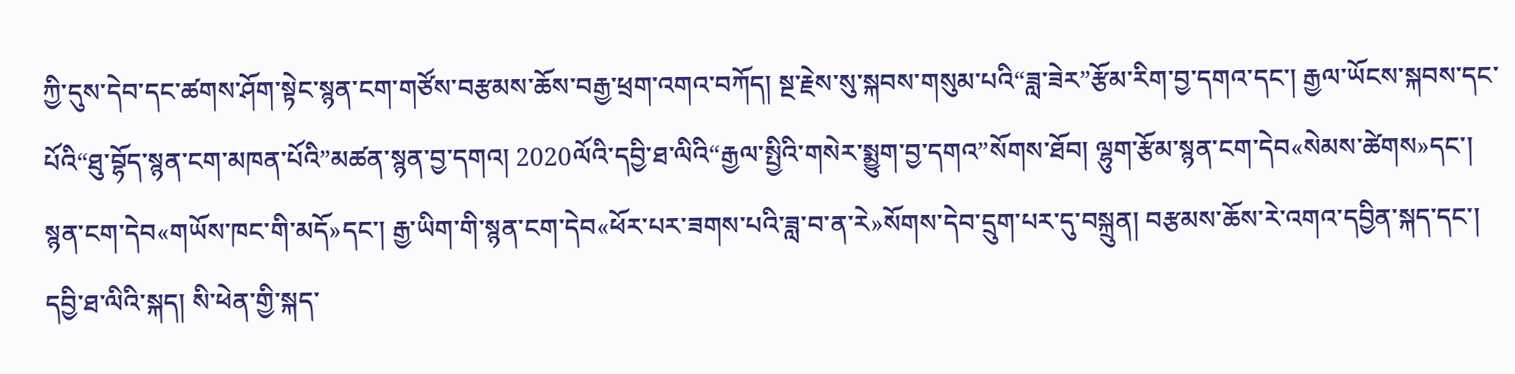ཀྱི་དུས་དེབ་དང་ཚགས་ཤོག་སྟེང་སྙན་ངག་གཙོས་བརྩམས་ཆོས་བརྒྱ་ཕྲག་འགའ་བཀོད། སྔ་རྗེས་སུ་སྐབས་གསུམ་པའི“ཟླ་ཟེར”རྩོམ་རིག་བྱ་དགའ་དང་། རྒྱལ་ཡོངས་སྐབས་དང་པོའི“ཐུ་བྷོད་སྙན་ངག་མཁན་པོའི”མཚན་སྙན་བྱ་དགའ། 2020ལོའི་དབྱི་ཐ་ལིའི“རྒྱལ་སྤྱིའི་གསེར་སྨྱུག་བྱ་དགའ”སོགས་ཐོབ། ལྷུག་རྩོམ་སྙན་ངག་དེབ«སེམས་ཚེགས»དང་། སྙན་ངག་དེབ«གཡོས་ཁང་གི་མདོ»དང་། རྒྱ་ཡིག་གི་སྙན་ངག་དེབ«ཕོར་པར་ཟགས་པའི་ཟླ་བ་ན་རེ»སོགས་དེབ་དྲུག་པར་དུ་བསྐྲུན། བརྩམས་ཆོས་རེ་འགའ་དབྱིན་སྐད་དང་། དབྱི་ཐ་ལིའི་སྐད། སི་ཕེན་གྱི་སྐད་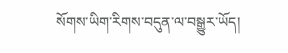སོགས་ཡིག་རིགས་བདུན་ལ་བསྒྱུར་ཡོད།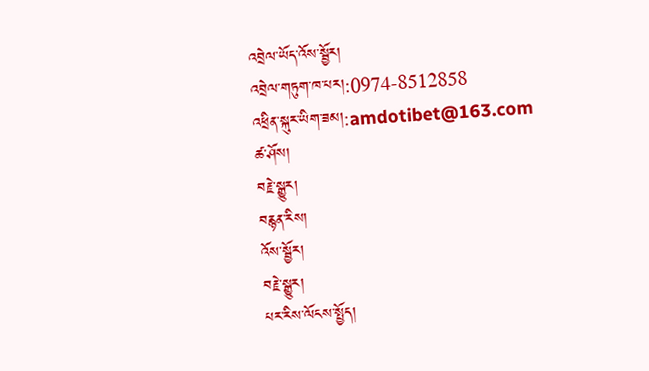འབྲེལ་ཡོད་འོས་སྦྱོར།
འབྲེལ་གཏུག་ཁ་པར།:0974-8512858
འཕྲིན་སྐུར་ཡིག་ཟམ།:amdotibet@163.com
ཚ་ཤོས།
བརྗེ་སྒྱུར།
བརྙན་རིས།
འོས་སྦྱོར།
བརྗེ་སྒྱུར།
པར་རིས་ལོངས་སྤྱོད།